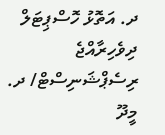ދ. އަތޮޅު ހޮސްޕިޓަލް
ދިވެހިރާއްޖެ
ރިސެޕްޝަނިސްޓް/ ދ. މީދޫ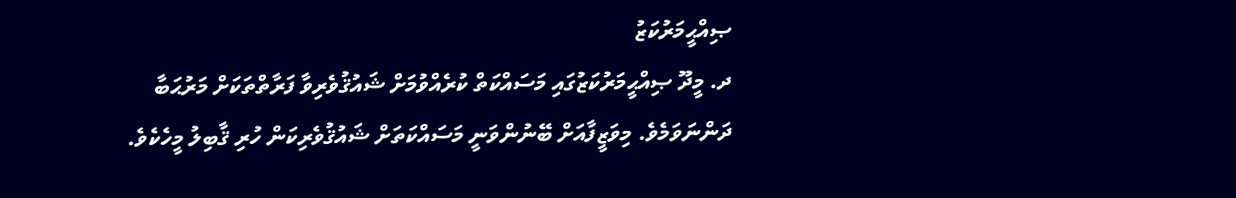ޞިއްޙީމަރުކަޒު
ދ. މީދޫ ޞިއްޙީމަރުކަޒުގައި މަސައްކަތް ކުރެއްވުމަށް ޝައުޤުވެރިވާ ފަރާތްތަކަށް މަރުޙަބާ ދަންނަވަމެވެ. މިވަޒީފާއަށް ބޭނުންވަނީ މަސައްކަތަށް ޝައުޤުވެރިކަން ހުރި ޤާބިލު މީހެކެވެ.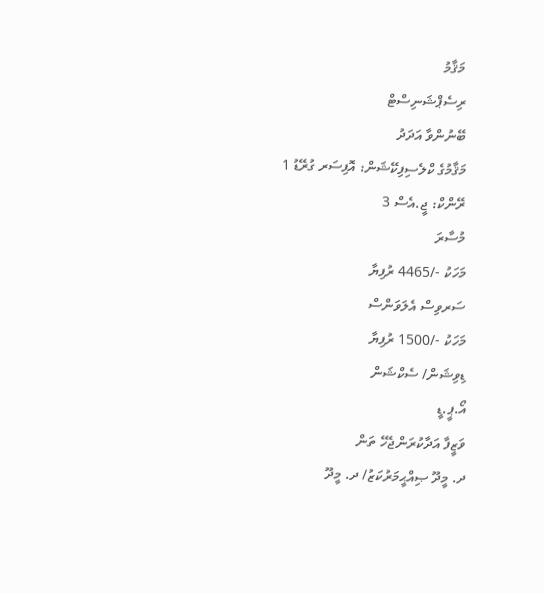މަޤާމު
ރިސެޕްޝަނިސްޓް
ބޭނުންވާ އަދަދު
މަޤާމުގެ ކްލެސިފިކޭޝަން: އޮފިސަރ ގުރޭޑު 1
ރޭންކް: ޖީ.އެސް 3
މުސާރަ
މަހަކު -/4465 ރުފިޔާ
ސަރވިސް އެލަވަންސް
މަހަކު -/1500 ރުފިޔާ
ޑިވިޝަން/ ސެކްޝަން
އޯ.ޕީ.ޑީ
ވަޒީފާ އަދާކުރަންޖެހޭ ތަން
ދ. މީދޫ ޞިއްޙީމަރުކަޒު/ ދ. މީދޫ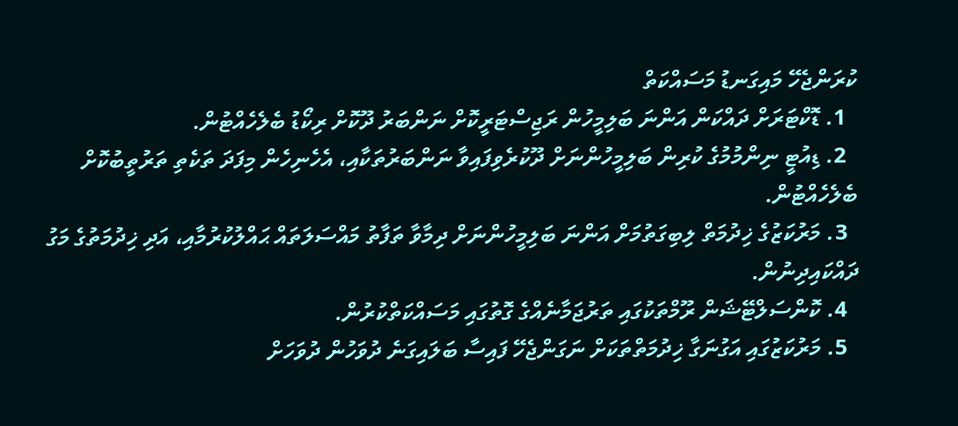ކުރަންޖެހޭ މައިގަނޑު މަސައްކަތް
  1. ޑޮކްޓަރަށް ދައްކަން އަންނަ ބަލިމީހުން ރަޖިސްޓަރީކޮށް ނަންބަރު ދޫކޮށް ރިކޯޑު ބެލެހެއްޓުން.
  2. ޑިއުޓީ ނިންމުމުގެ ކުރިން ބަލިމީހުންނަށް ދޫކުރެވިފައިވާ ނަންބަރުތަކާއި، އެހެނިހެން މިފަދަ ތަކެތި ތަރުތީބުކޮށް ބެލެހެއްޓުން.
  3. މަރުކަޒުގެ ޚިދުމަތް ލިބިގަތުމަށް އަންނަ ބަލިމީހުންނަށް ދިމާވާ ތަފާތު މައްސަލަތައް ޙައްލުކުރުމާއި، އަދި ޚިދުމަތުގެ މަގު ދައްކައިދިނުން.
  4. ކޮންސަލްޓޭޝަން ރޫމްތަކުގައި ތަރުޖަމާނެއްގެ ގޮތުގައި މަސައްކަތްކުރުން.
  5. މަރުކަޒުގައި އަގުނަގާ ޚިދުމަތްތަކަށް ނަގަންޖެހޭ ފައިސާ ބަލައިގަނެ ދުވަހުން ދުވަހަށް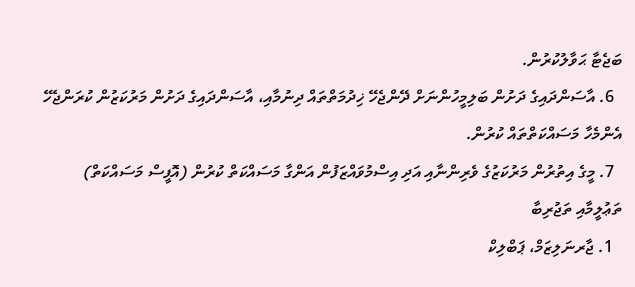ބަޖެޓާ ޙަވާލުކުރުން.
  6. އާސަންދައިގެ ދަށުން ބަލިމީހުންނަށް ދޭންޖެހޭ ޚިދުމަތްތައް ދިނުމާއި، އާސަންދައިގެ ދަށުން މަރުކަޒުން ކުރަންޖެހޭ އެންމެހާ މަސައްކަތްތައް ކުރުން.
  7. މީގެ އިތުރުން މަރުކަޒުގެ ވެރިންނާއި އަދި އިސްމުވައްޒަފުން އަންގާ މަސައްކަތް ކުރުން (އޮފީސް މަސައްކަތް)
ތަޢުލީމާއި ތަޖުރިބާ
  1. ޖާރނަލިޒަމް، ޕަބްލިކް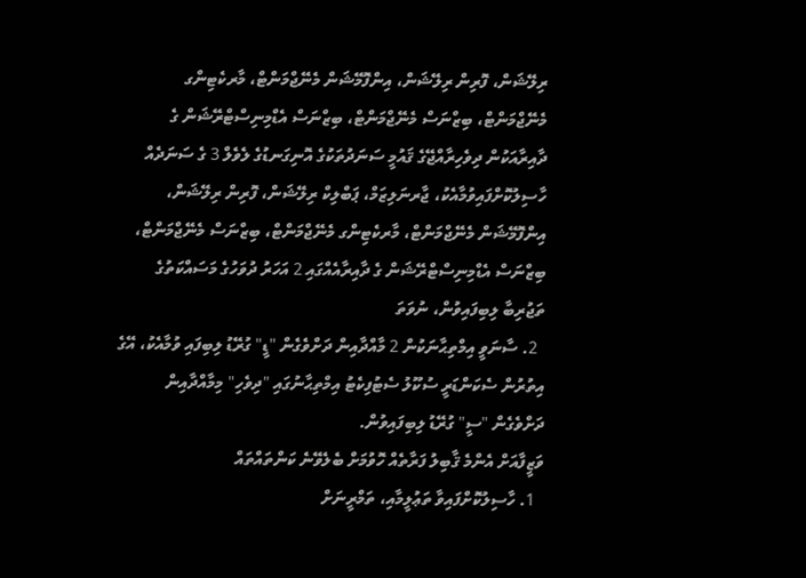ރިލޭޝަން، ފޮރިން ރިލޭޝަން، އިންފޮމޭޝަން މެނޭޖްމަންޓް، މާރކެޓިންގ މެނޭޖްމަންޓް، ބިޒްނަސް މެނޭޖްމަންޓް، ބިޒްނަސް އެޑްމިނިސްޓްރޭޝަން ގެ ދާއިރާއަކުން ދިވެހިރާއްޖޭގެ ޤައުމީ ސަނަދުތަކުގެ އޮނިގަނޑުގެ ލެވެލް 3 ގެ ސަނަދެއް ހާސިލުކޮށްފައިވުމާއެކު، ޖާރނަލިޒަމް، ޕަބްލިކް ރިލޭޝަން، ފޮރިން ރިލޭޝަން، އިންފޮމޭޝަން މެނޭޖްމަންޓް، މާރކެޓިންގ މެނޭޖްމަންޓް، ބިޒްނަސް މެނޭޖްމަންޓް، ބިޒްނަސް އެޑްމިނިސްޓްރޭޝަން ގެ ދާއިރާއެއްގައި 2 އަހަރު ދުވަހުގެ މަސައްކަތުގެ ތަޖުރިބާ ލިބިފައިވުން، ނުވަތަ
  2. ސާނަވީ އިމްތިޙާނަކުން 2 މާއްދާއިން ދަށްވެގެން "ޑީ" ގުރޭޑު ލިބިފައި ވުމާއެކު، އޭގެ އިތުރުން ސެކަންޑަރީ ސުކޫލު ސެޓުފިކެޓު އިމްތިޙާނުގައި "ދިވެހި" މިމާއްދާއިން ދަށްވެގެން "ސީ" ގުރޭޑު ލިބިފައިވުން.
ވަޒީފާއަށް އެންމެ ޤާބިލު ފަރާތެއް ހޮވުމަށް ބެލެވޭނެ ކަންތައްތައް
  1. ހާސިލުކޮށްފައިވާ ތަޢުލީމާއި، ތަމްރީނަށް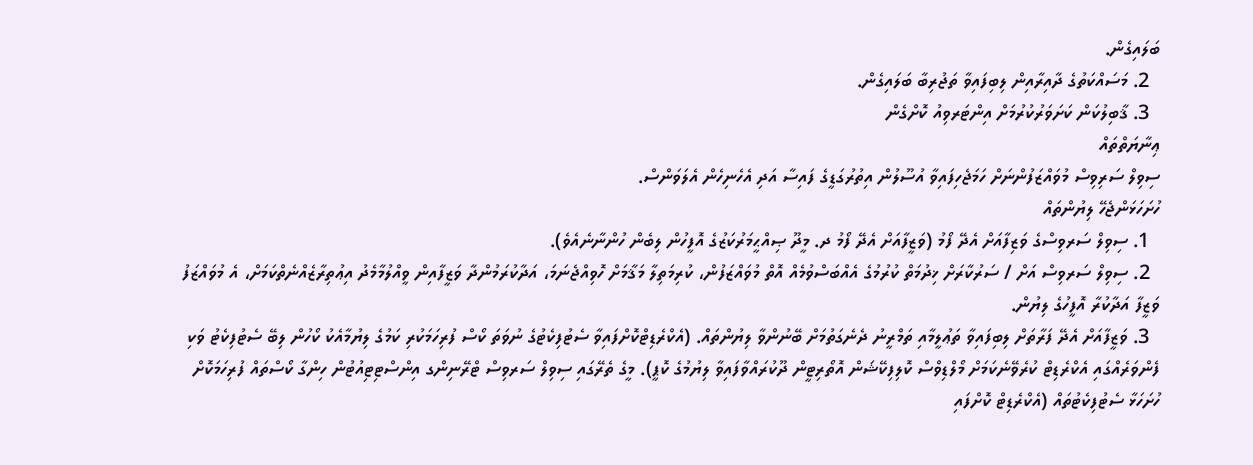ބަލައިގެން.
  2. މަސައްކަތުގެ ދާއިރާއިން ލިބިފައިވާ ތަޖުރިބާ ބަލައިގެން.
  3. ޤާބިލުކަން ކަށަވަރުކުރުމަށް އިންޓަރވިއު ކޮށްގެން
ޢިނާޔަތްތައް
ސިވިލް ސަރިވިސް މުވައްޒަފުންނަށް ހަމަޖެހިފައިވާ އުސޫލުން އިތުރުގަޑީގެ ފައިސާ އަދި އެހެނިހެން އެލަވަންސް.
ހުށަހަޅަންޖެހޭ ލިޔުންތައް
  1. ސިވިލް ސަރވިސްގެ ވަޒިފާއަށް އެދޭ ފޯމު (ވަޒީފާއަށް އެދޭ ފޯމު ދ. މީދޫ ޞިއްޙީމަރުކަޒުގެ އޮފީހުން ލިބެން ހުންނާނެއެވެ).
  2. ސިވިލް ސަރވިސް އަށް / ސަރުކާރަށް ޚިދުމަތް ކުރުމުގެ އެއްބަސްވުމެއް އޮތް މުވައްޒަފުން، ކުރިމަތިލާ މަޤާމަށް ހޮވިއްޖެނަމަ، އަދާކުރަމުންދާ ވަޒީފާއިން ވީއްލުމާމެދު އިޢުތިރާޒެއްނެތްކަމަށް، އެ މުވައްޒަފު ވަޒީފާ އަދާކުރާ އޮފީހުގެ ލިޔުން.
  3. ވަޒީފާއަށް އެދޭ ފަރާތަށް ލިބިފައިވާ ތަޢުލީމާއި ތަމްރީނު ދެނެގަތުމަށް ބޭނުންވާ ލިޔުންތައް. (އެކްރެޑިޓްކޮށްފައިވާ ސެޓުފިކެޓުގެ ނުވަތަ ކޯސް ފުރިހަމަކުރި ކަމުގެ ލިޔުމާއެކު ކޯހުން ލިބޭ ސެޓުފިކެޓު ވަކި ފެންވަރެއްގައި އެކްރެޑިޓް ކުރެވޭނެކަމަށް މޯލްޑިވްސް ކޮލިފިކޭޝަން އޮތޯރިޓީން ދޫކުރައްވާފައިވާ ލިޔުމުގެ ކޮޕީ). މީގެ ތެރޭގައި ސިވިލް ސަރވިސް ޓްރޭނިންގ އިންސްޓިޓިއުޓުން ހިންގާ ކޯސްތައް ފުރިހަމަކޮށް ހުށަހަޅާ ސެޓުފިކެޓުތައް (އެކްރެޑިޓް ކޮށްފައި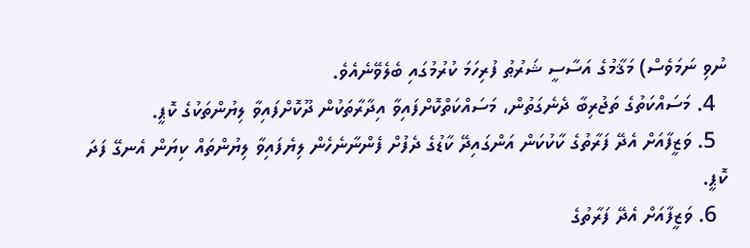ނުވި ނަމަވެސް) މަޤާމުގެ އަސާސީ ޝަރުޠު ފުރިހަމަ ކުރުމުގައި ބެލެވޭނެއެވެ.
  4. މަސައްކަތުގެ ތަޖުރިބާ ދެނެގަތުން، މަސައްކަތްކޮށްފައިވާ އިދާރާތަކުން ދޫކޮށްފައިވާ ލިޔުންތަކުގެ ކޮޕީ.
  5. ވަޒީފާއަށް އެދޭ ފަރާތުގެ ކާކުކަން އަންގައިދޭ ކާޑުގެ ދެފުށް ފެންނާނެހެން ލިޔެފައިވާ ލިޔުންތައް ކިޔަން އެނގޭ ފަދަ ކޮޕީ.
  6. ވަޒީފާއަށް އެދޭ ފަރާތުގެ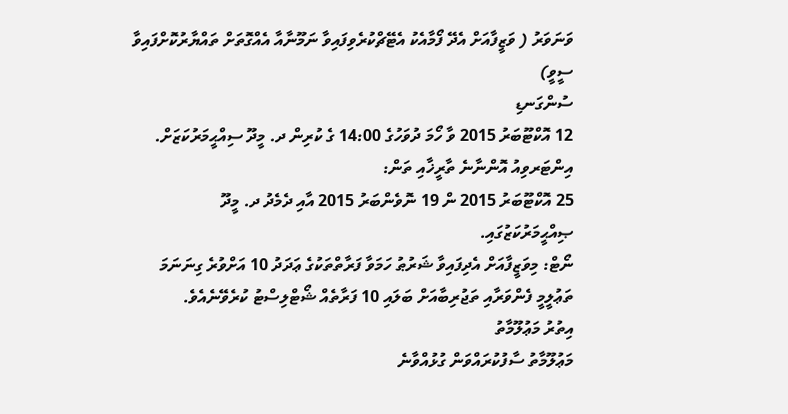ވަނަވަރު ( ވަޒީފާއަށް އެދޭ ފޯމާއެކު އެޓޭޗްކުރެވިފައިވާ ނަމޫނާއާ އެއްގޮތަށް ތައްޔާރުކޮށްފައިވާ ސީވީ)
ސުންގަނޑި
12 އޮކްޓޫބަރު 2015 ވާ ހޯމަ ދުވަހުގެ 14:00 ގެ ކުރިން ދ. މީދޫ ސިއްޙީމަރުކަޒަށް.
އިންޓަރވިއު އޮންނާނެ ތާރީޚާއި ތަން:
25 އޮކްޓޫބަރު 2015 ން 19 ނޮވެންބަރު 2015 އާއި ދެމެދު ދ. މީދޫ ޞިއްޙީމަރުކަޒުގައި.
ނޯޓް: މިވަޒީފާއަށް އެދިފައިވާ ޝަރުޠު ހަމަވާ ފަރާތްތަކުގެ ޢަދަދު 10 އަށްވުރެ ގިނަނަމަ ތަޢުލީމީ ފެންވަރާއި ތަޖުރިބާއަށް ބަލައި 10 ފަރާތެއް ޝޯޓްލިސްޓު ކުރެވޭނެއެވެ.
އިތުރު މަޢުލޫމާތު
މަޢުލޫމާތު ސާފުކުރައްވަން ގުޅުއްވާނެ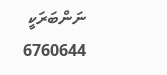ނަންބަރަކީ 6760644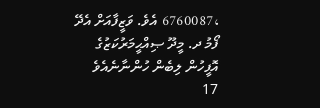،6760087 އެވެ. ވަޒީފާއަށް އެދޭ ފޯމު ދ. މީދޫ ޞިއްޙީމަރުކަޒުގެ އޮފީހުން ލިބެން ހުންނާނެއެވެ
17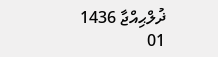ޛުލްޙިއްޖާ 1436
01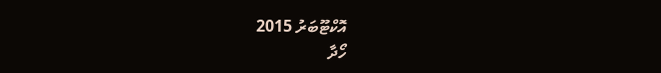އޮކްޓޫބަރު 2015
ހޯދާ